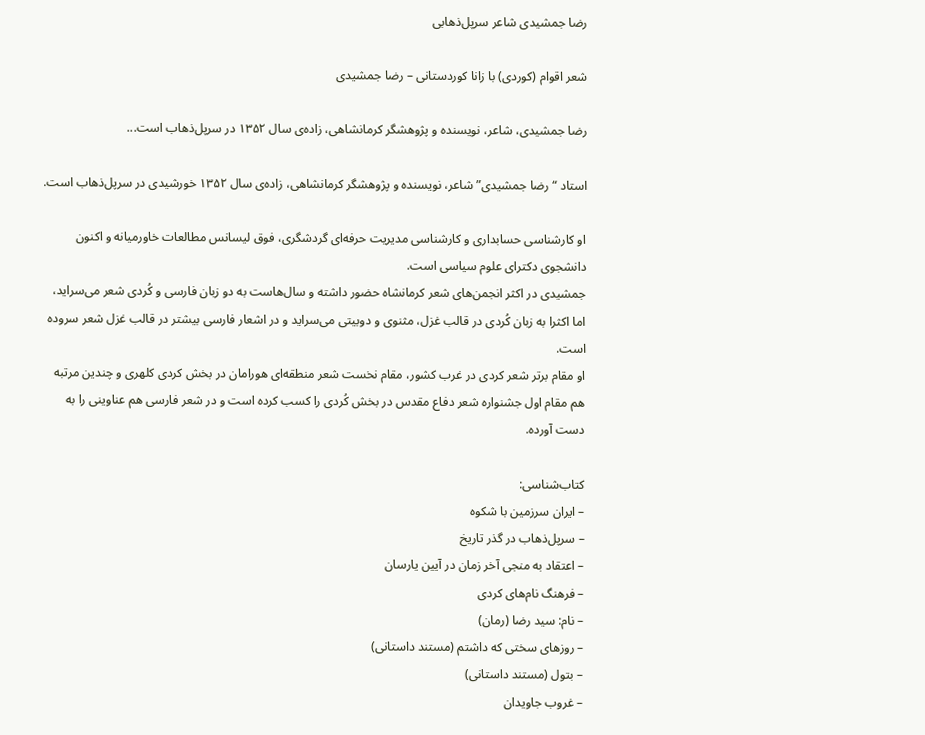رضا جمشیدی شاعر سرپل‌ذهابی

شعر اقوام (کوردی) با زانا کوردستانی – رضا جمشیدی

رضا جمشیدی، شاعر، نویسنده و پژوهشگر کرمانشاهی، زاده‌ی سال ۱۳۵۲ در سرپل‌ذهاب است...

استاد “رضا جمشیدی” شاعر، نویسنده و پژوهشگر کرمانشاهی، زاده‌ی سال ۱۳۵۲ خورشیدی در سرپل‌ذهاب است.

او کارشناسی حسابداری و کارشناسی مديريت حرفه‌ای گردشگری، فوق لیسانس مطالعات خاورمیانه و اکنون دانشجوی دکترای علوم سیاسی است.
جمشیدی در اکثر انجمن‌های شعر کرمانشاه حضور داشته و سال‌هاست به دو زبان فارسی و کُردی شعر می‌سراید، اما اکثرا به زبان کُردی در قالب غزل، مثنوی و دوبیتی می‌سراید و در اشعار فارسی بیشتر در قالب غزل شعر سروده است.
او مقام برتر شعر کردی در غرب کشور، مقام نخست شعر منطقه‌ای هورامان در بخش کردی کلهری و چندین مرتبه هم مقام اول جشنواره شعر دفاع مقدس در بخش کُردی را کسب کرده‌ است و در شعر فارسی هم عناوینی را به دست آورده‌.

کتاب‌شناسی:
– ايران سرزمين با شكوه
– سرپل‌ذهاب در گذر تاريخ
– اعتقاد به منجی آخر زمان در آيين يارسان
– فرهنگ نام‌های كردی
– نام: سيد رضا (رمان)
– روزهای سختی که داشتم (مستند داستانی)
– بتول (مستند داستانی)
– غروب جاويدان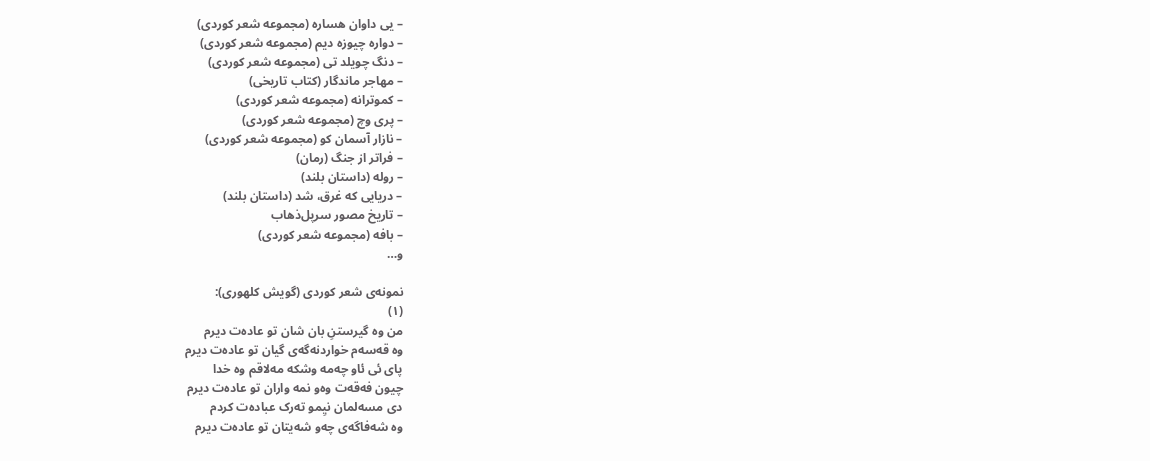– يی داوان هساره (مجموعه شعر كوردی)
– دواره چيوزه ديم (مجموعه شعر كوردی)
– دنگ چويلد تی (مجموعه شعر كوردی)
– مهاجر ماندگار (کتاب تاریخی)
– کموترانه (مجموعه شعر كوردی)
– پری وچ (مجموعه شعر كوردی)
– نازار آسمان کو (مجموعه شعر كوردی)
– فراتر از جنگ (رمان)
– روله (داستان بلند)
– دریایی که غرق، شد (داستان بلند)
– تاریخ مصور سرپل‌ذهاب
– بافه (مجموعه شعر كوردی)
و…

نمونه‌ی شعر کوردی (گویش کلهوری):
(۱)
من وه گیرستنِ بان شان تو عاد‌ه‌ت دیرم
وه قه‌سه‌م خواردنه‌گه‌ی گیان تو عاده‌ت دیرم
پای ئی ئاو چه‌مه وشکه مه‌لاقم وه خدا
چیون فه‌قه‌ت وه‌و نمه واران تو عاده‌ت دیرم
دی مسه‌لمان نیِمو ته‌رک عباده‌ت کردم
وه شه‌فاگه‌ی چه‌و شه‌یتان تو عاده‌ت دیرم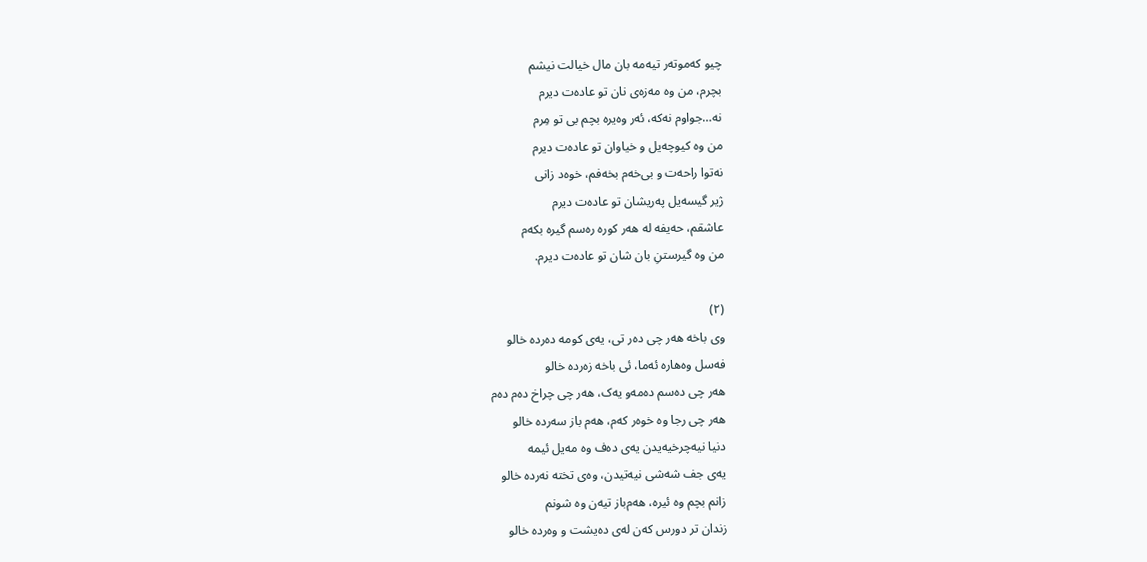چیو که‌موته‌ر تیه‌مه بان مال خیالت نیشم
بچرم، من وه مه‌زه‌ی نان تو عاده‌ت دیرم
نه…جواوم نه‌که، ئه‌ر وه‌یره بچم بی تو مِرم
من وه کیوچه‌یل و خیاوان تو عاده‌ت دیرم
نه‌توا راحه‌ت و بی‌خه‌م بخه‌فم، خوه‌د زانی
ژیر گیسه‌یل په‌ریشان تو عاده‌ت دیرم
عاشقم، حه‌یفه له هه‌ر کوره ره‌سم گیره بکه‌م
من وه گیرستنِ بان شان تو عاد‌ه‌ت دیرم.

(۲)
وی باخه هه‌ر چی ده‌ر تی، یه‌ی کومه ده‌رده خالو
فه‌سل وه‌هاره ئه‌ما، ئی باخه زه‌رده خالو
هه‌ر چی ده‌سم ده‌مه‌و یه‌ک، هه‌ر چی چراخ ده‌م ده‌م
هه‌ر چی رجا وه خوه‌ر که‌م، هه‌م باز سه‌رده خالو
دنیا نیه‌چرخیه‌یدن یه‌ی ده‌ف وه مه‌یل ئیمه
یه‌ی جف شه‌شی نیه‌تیدن، وه‌ی تخته نه‌رده خالو
زانم بچم وه ئیره، هه‌م‌باز تیه‌ن وه شونم
زندان تر دورس که‌ن له‌ی ده‌یشت و وه‌رده خالو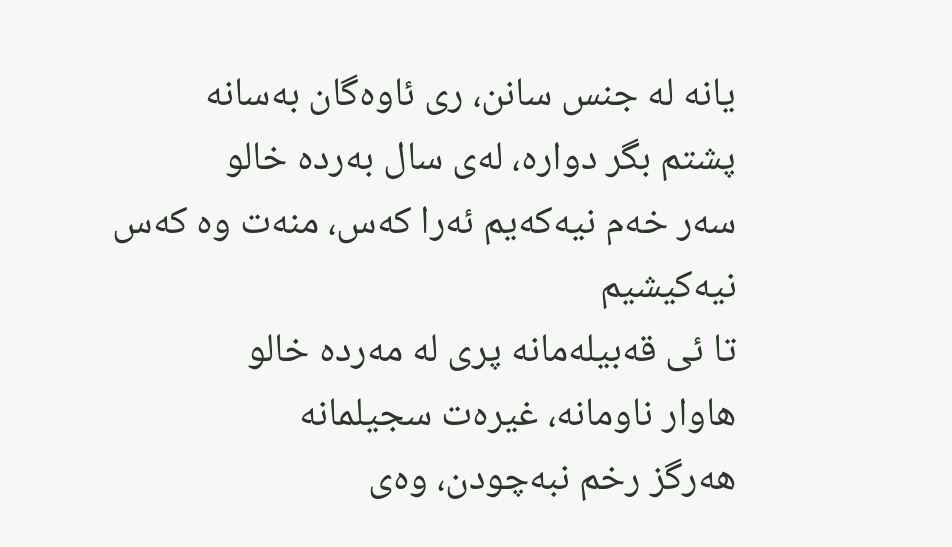یانه له جنس سانن، ری ئاوه‌گان به‌سانه
پشتم بگر دواره، له‌ی سال به‌رده خالو
سه‌ر خه‌م نیه‌که‌یم ئه‌را که‌س، منه‌ت وه که‌س نیه‌کیشیم
تا ئی قه‌بیله‌مانه پری له مه‌رده خالو
هاوار ناومانه‌، غیره‌ت سجیلمانه
هه‌رگز رخم نبه‌چودن، وه‌ی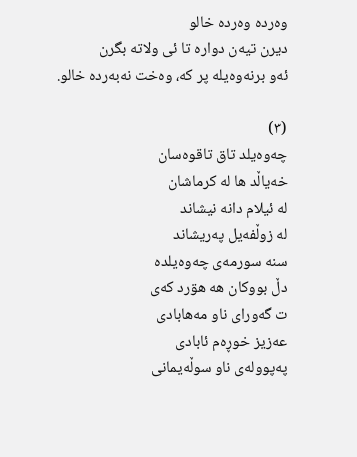وه‌رده وه‌رده خالو
دیرن تیه‌ن دواره تا ئی ولاته بگرن
ئه‌و برنه‌وه‌یله پر که، وه‌خت نه‌به‌رده خالو.

(۳)
چەوەیلد تاق تاقوەسان
خەیاڵد ها لە کرماشان
لە ئیلام دانە نیشاند
لە زوڵفەیل پەریشاند
سنە سورمەی چەوەیلدە
دڵ بووکان هە هۊرد کەی
ت گەورای ناو مەهابادی
عەزیز خوڕەم ئابادی
پەپوولەی ناو سوڵەیمانی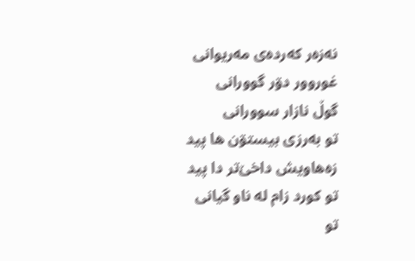نەزەر کەردەی مەریوانی
غوروور دۊر گوورانی
گوڵ نازار سوورانی
تو بەرزی بیستۊن ها پید
زەهاویش داخێ‌تر دا پید
تو کورد زام لە ناو گیانی
تو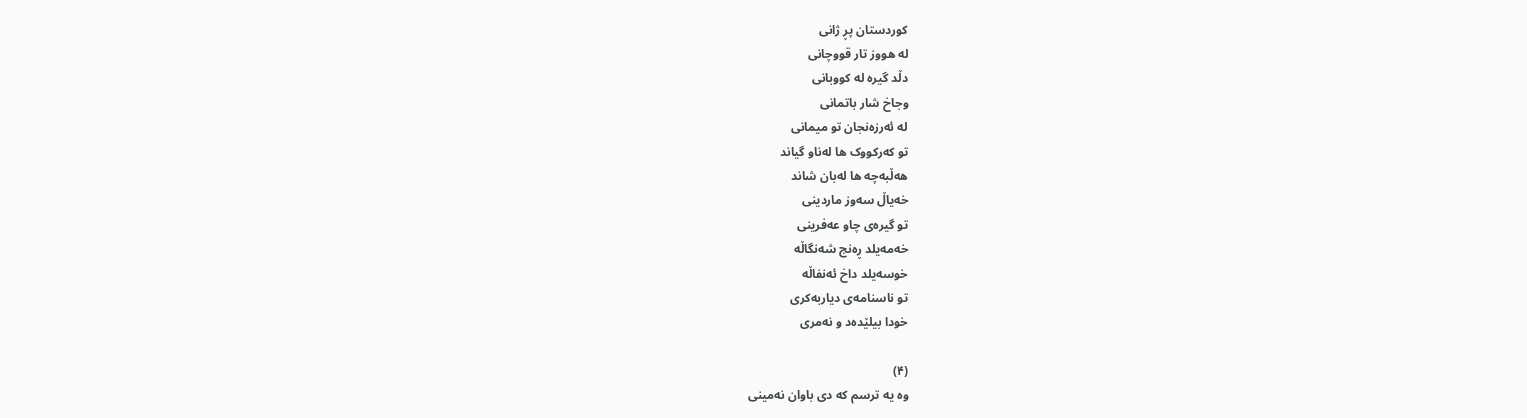کوردستان پڕ ژانی
لە هووز تار قووچانی
دڵد گیرە لە کووبانی
وجاخ شار باتمانی
لە ئەرزەنجان تو میمانی
تو کەرکووک ها لەناو گیاند
هەڵبەچە ها لەبان شاند
خەیاڵ سەوز ماردینی
تو گیرەی چاو عەفرینی
خەمەیلد ڕەنج شەنگاڵە
خوسەیلد داخ ئەنفاڵە
تو ناسنامەی دیاربەکری
خودا بیلێدەد و نەمری

(۴)
وه یه ترسم که دی باوان نه‌مینی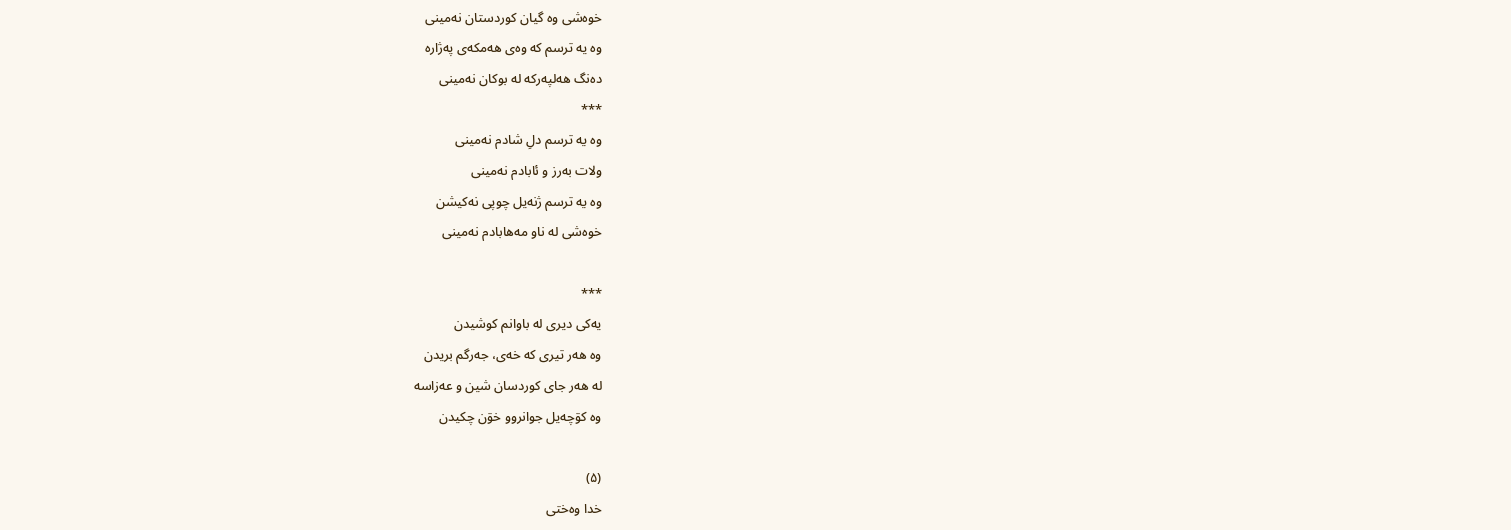خوه‌شی وه گیان کوردستان نه‌مینی
وه یه ترسم که وه‌ی هه‌مکه‌ی په‌ژاره
ده‌نگ هه‌لپه‌رکه له بوکان نه‌مینی
***
وه یه ترسم دلِ شادم نه‌مینی
ولات به‌رز و ئابادم نه‌مینی
وه یه ترسم ژنه‌یل چوپی نه‌کیشن
خوه‌شی له ناو مه‌هابادم نه‌مینی

***
یه‌کی دیری له باوانم کوشیدن
وه هه‌ر تیری که خه‌ی، جه‌رگم بریدن
له هه‌ر جای کوردسان شین و عه‌زاسه
وه کۊچه‌یل جوانروو خۊن چکیدن

(۵)
خدا وه‌ختی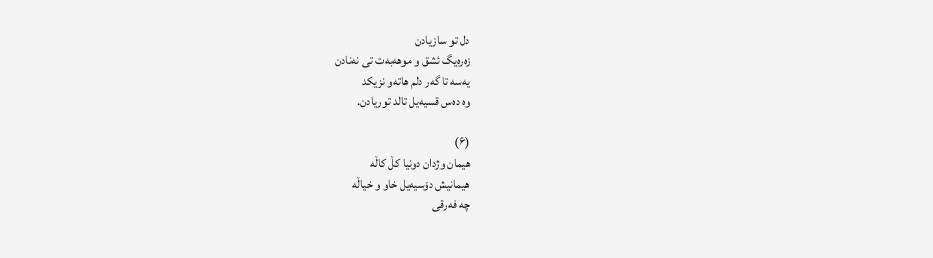دل تو سازيادن
زه‌ره‌يگ ئشق و موهه‌به‌ت تی نه‌نادن
يه‌سه تا گه‌ر دلم هاته‌و نزيكد
وه ده‌س قسيه‌يل تالد توريادن.

(۶)
هیمان وژدان دونیا کڵ کاڵە
هیمانیش دۆسیەیل خاو و خیاڵه
چه فەرقی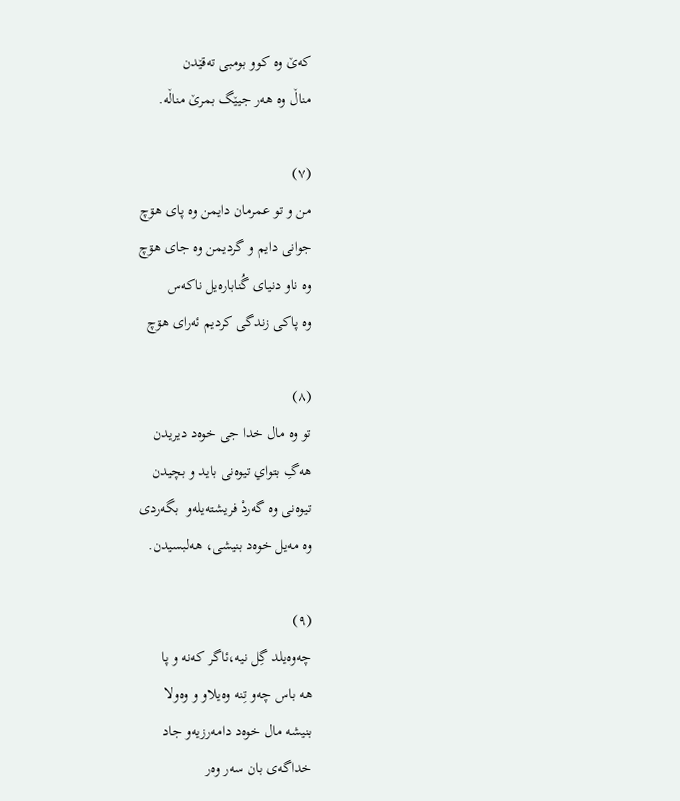کەێ وه کوو بومبی تەقێدن
مناڵ وه هەر جیێگ بمرێ مناڵه.

(۷)
من و تو عمرمان دایمن وه پای هۊچ
جوانی دایم و گردیمن وه جای هۊچ
وه ناو دنیای گُناباره‌یل ناکه‌س
وه پاکی زندگی کردیم ئه‌رای هۊچ

(۸)
تو وه مال خدا جی خوه‌د ديريدن
هه‌گِ بتواي تيوه‌نی بايد و بچيدن
تيوه‌نی وه گه‌ردْ فريشته‌يله‌و  بگه‌ردی
وه مه‌يل خوه‌د بنيشی، هه‌لبسيدن.

(۹)
چه‌وه‌يلد گِل نيه،ئاگر كه‌نه و پا
هه باس چه‌و تِنه وه‌يلاو و وه‌ولا
بنيشه مال خوه‌د دامه‌رزيه‌و جاد
خداگه‌ی بان سه‌ر وه‌ر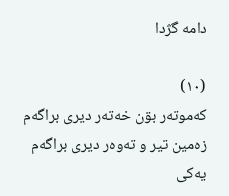دامه گژدا

(۱۰)
که‌موته‌ر بۊن خه‌ته‌ر دیری براگه‌م
زه‌مین تیر و ته‌وه‌ر دیری براگه‌م
یه‌کی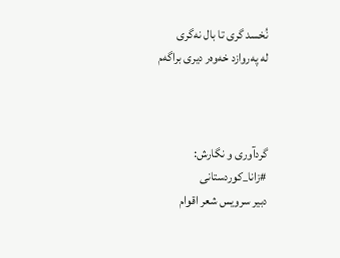نُخسد گری تا بال نه‌گری
له په‌روازد خه‌وه‌ر دیری براگه‌م



گردآوری و نگارش:
#زانا_کوردستانی
دبیر سرویس شعر اقوام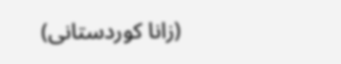(زانا کوردستانی)